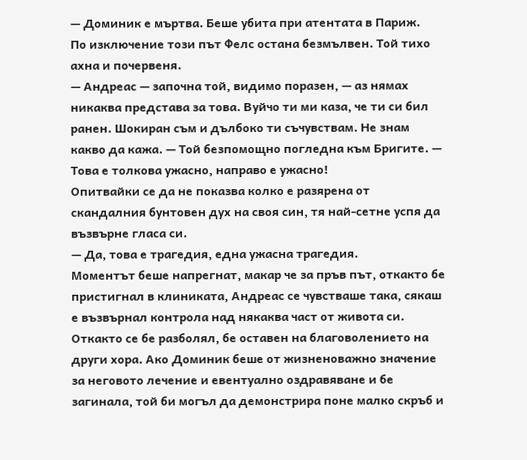— Доминик е мъртва. Беше убита при атентата в Париж.
По изключение този път Фелс остана безмълвен. Той тихо ахна и почервеня.
— Андреас — започна той, видимо поразен, — аз нямах никаква представа за това. Вуйчо ти ми каза, че ти си бил ранен. Шокиран съм и дълбоко ти съчувствам. Не знам какво да кажа. — Той безпомощно погледна към Бригите. — Това е толкова ужасно, направо е ужасно!
Опитвайки се да не показва колко е разярена от скандалния бунтовен дух на своя син, тя най-сетне успя да възвърне гласа си.
— Да, това е трагедия, една ужасна трагедия.
Моментът беше напрегнат, макар че за пръв път, откакто бе пристигнал в клиниката, Андреас се чувстваше така, сякаш е възвърнал контрола над някаква част от живота си. Откакто се бе разболял, бе оставен на благоволението на други хора. Ако Доминик беше от жизненоважно значение за неговото лечение и евентуално оздравяване и бе загинала, той би могъл да демонстрира поне малко скръб и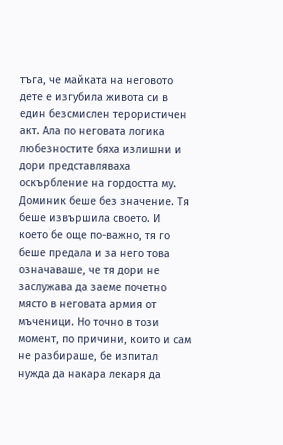тъга, че майката на неговото дете е изгубила живота си в един безсмислен терористичен акт. Ала по неговата логика любезностите бяха излишни и дори представляваха оскърбление на гордостта му. Доминик беше без значение. Тя беше извършила своето. И което бе още по-важно, тя го беше предала и за него това означаваше, че тя дори не заслужава да заеме почетно място в неговата армия от мъченици. Но точно в този момент, по причини, които и сам не разбираше, бе изпитал нужда да накара лекаря да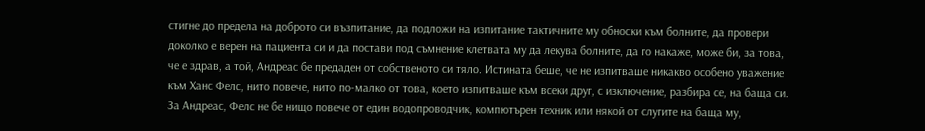стигне до предела на доброто си възпитание, да подложи на изпитание тактичните му обноски към болните, да провери доколко е верен на пациента си и да постави под съмнение клетвата му да лекува болните, да го накаже, може би, за това, че е здрав, а той, Андреас бе предаден от собственото си тяло. Истината беше, че не изпитваше никакво особено уважение към Ханс Фелс, нито повече, нито по-малко от това, което изпитваше към всеки друг, с изключение, разбира се, на баща си. За Андреас, Фелс не бе нищо повече от един водопроводчик, компютърен техник или някой от слугите на баща му,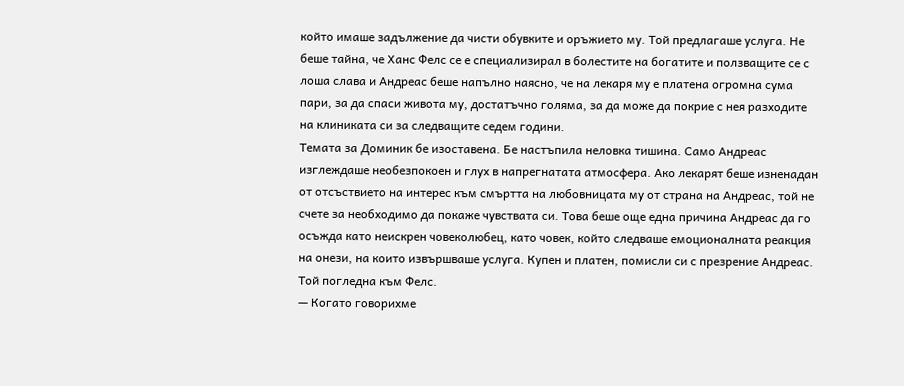който имаше задължение да чисти обувките и оръжието му. Той предлагаше услуга. Не беше тайна, че Ханс Фелс се е специализирал в болестите на богатите и ползващите се с лоша слава и Андреас беше напълно наясно, че на лекаря му е платена огромна сума пари, за да спаси живота му, достатъчно голяма, за да може да покрие с нея разходите на клиниката си за следващите седем години.
Темата за Доминик бе изоставена. Бе настъпила неловка тишина. Само Андреас изглеждаше необезпокоен и глух в напрегнатата атмосфера. Ако лекарят беше изненадан от отсъствието на интерес към смъртта на любовницата му от страна на Андреас, той не счете за необходимо да покаже чувствата си. Това беше още една причина Андреас да го осъжда като неискрен човеколюбец, като човек, който следваше емоционалната реакция на онези, на които извършваше услуга. Купен и платен, помисли си с презрение Андреас. Той погледна към Фелс.
— Когато говорихме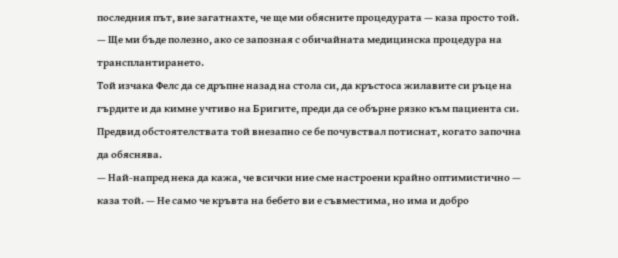последния път, вие загатнахте, че ще ми обясните процедурата — каза просто той. — Ще ми бъде полезно, ако се запозная с обичайната медицинска процедура на трансплантирането.
Той изчака Фелс да се дръпне назад на стола си, да кръстоса жилавите си ръце на гърдите и да кимне учтиво на Бригите, преди да се обърне рязко към пациента си. Предвид обстоятелствата той внезапно се бе почувствал потиснат, когато започна да обяснява.
— Най-напред нека да кажа, че всички ние сме настроени крайно оптимистично — каза той. — Не само че кръвта на бебето ви е съвместима, но има и добро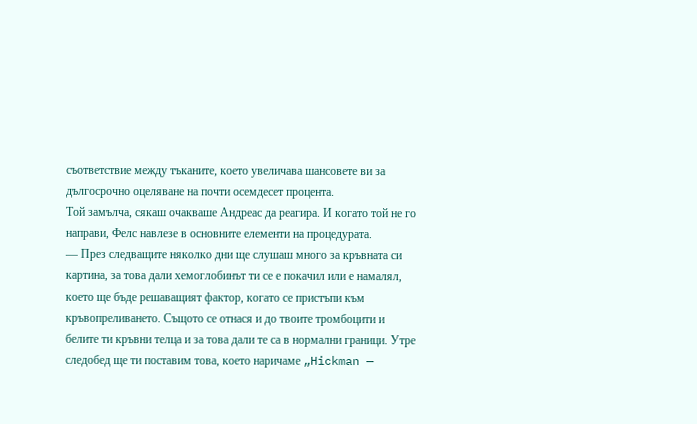съответствие между тъканите, което увеличава шансовете ви за дългосрочно оцеляване на почти осемдесет процента.
Той замълча, сякаш очакваше Андреас да реагира. И когато той не го направи, Фелс навлезе в основните елементи на процедурата.
— През следващите няколко дни ще слушаш много за кръвната си картина, за това дали хемоглобинът ти се е покачил или е намалял, което ще бъде решаващият фактор, когато се пристъпи към кръвопреливането. Същото се отнася и до твоите тромбоцити и белите ти кръвни телца и за това дали те са в нормални граници. Утре следобед ще ти поставим това, което наричаме „Hickman —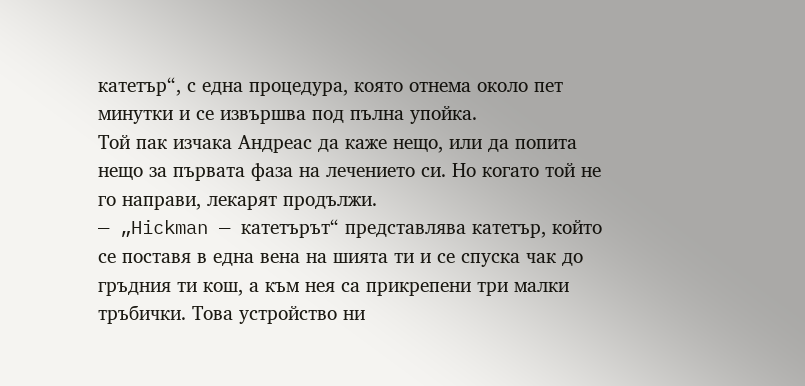катетър“, с една процедура, която отнема около пет минутки и се извършва под пълна упойка.
Той пак изчака Андреас да каже нещо, или да попита нещо за първата фаза на лечението си. Но когато той не го направи, лекарят продължи.
— „Hickman — катетърът“ представлява катетър, който се поставя в една вена на шията ти и се спуска чак до гръдния ти кош, а към нея са прикрепени три малки тръбички. Това устройство ни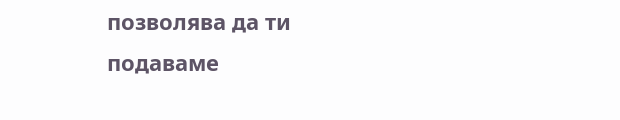позволява да ти подаваме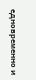едновременно и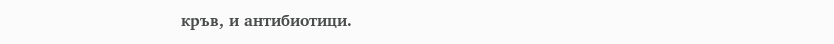кръв, и антибиотици.